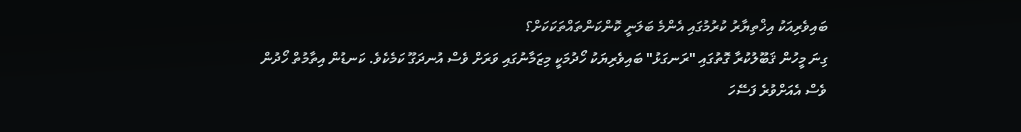ބައިވެރިއަކު އިޚްތިޔާރު ކުރުމުގައި އެންމެ ބަލަނީ ކޮންކަންތައްތަކަކަށް؟
ގިނަ މީހުން ޤަބޫލުކުރާ ގޮތުގައި "ރަނގަޅު" ބައިވެރިޔަކު ހޯދުމަކީ މިޒަމާނުގައި ވަރަށް ވެސް އުނދަގޫ ކަމެކެވެ. ކަނޑުން އިތާމުތް ހޯދުން ވެސް އެއަށްވުރެ ފަސޭހަ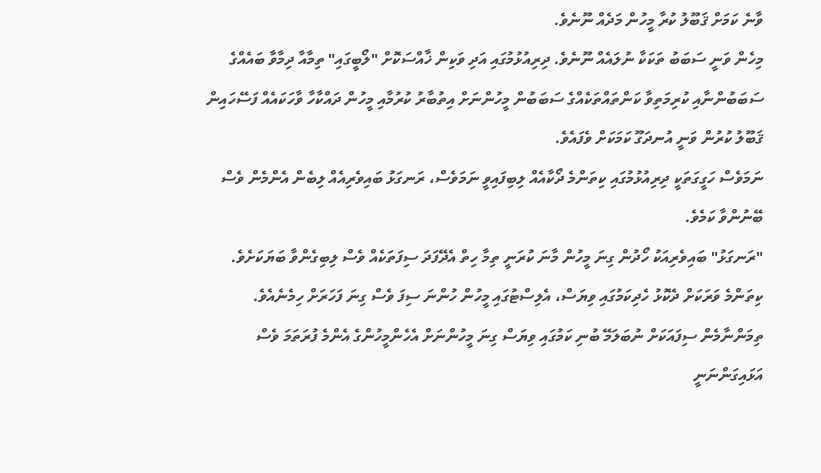ވާނެ ކަމަށް ޤަބޫލު ކުރާ މީހުން މަދެއް ނޫނެވެ.
މިހެން ވަނީ ސަބަބު ތަކަކާ ނުލައެއް ނޫނެވެ. ދިރިއުޅުމުގައި އަދި ވަކިން ޚާއްސަކޮށް "ލޯބީގައި" ތިމާއާ ދިމާވާ ބައެއްގެ ސަބަބުންނާއި ކުރިމަތިވާ ކަންތައްތަކެއްގެ ސަބަބުން މީހުންނަށް އިތުބާރު ކުރުމާއި މީހުން ދައްކާހާ ވާހަކައެއް ފަސޭހައިން ޤަބޫލު ކުރުން ވަނީ އުނދަގޫ ކަމަކަށް ވެފައެވެ.
ނަމަވެސް ހަގީގަތަކީ ދިރިއުޅުމުގައި ކިތަންމެ ދޯކާއެއް ލިބިފައިވީ ނަމަވެސް، ރަނގަޅު ބައިވެރިއެއް ލިބެން އެންމެން ވެސް ބޭނުންވާ ކަމެވެ.
"ރަނގަޅު" ބައިވެރިއަކު ހޯދުން ގިނަ މީހުން މާނަ ކުރަނީ ތިމާ ހިތް އެދޭފަދަ ސިފަތަކެއް ވެސް ލިބިގެންވާ ބަޔަކަށެވެ. ކިތަންމެ ވަރަކަށް ދެކޮޅު ހެދިކަމުގައި ވިޔަސް، އެލިސްޓުގައި މީހުން ހުންނަ ސިފަ ވެސް ގިނަ ފަހަރަށް ހިމެނެއެވެ. ތިމަންނާމެން ސިފައަކަށް ނުބަލަމޭ ބުނި ކަމުގައި ވިޔަސް ގިނަ މީހުންނަށް އެހެންމީހުންގެ އެންމެ ފުރަތަމަ ވެސް އަޅައިގަންނަނީ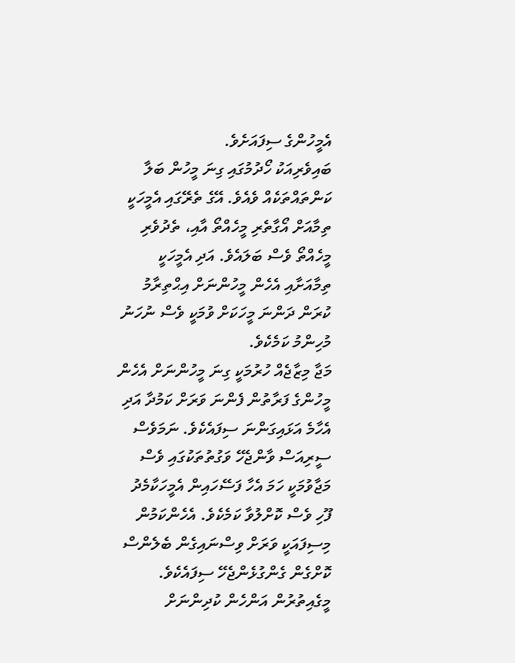އެމީހުންގެ ސިފައަށެވެ.
ބައިވެރިއަކު ހޯދުމުގައި ގިނަ މީހުން ބަލާ ކަންތައްތަކެއް ވެއެވެ. އޭގެ ތެރޭގައި އެމީހަކީ ތިމާއަށް އޯގާތެރި މީހެއްތޯ އާއި، ތެދުވެރި މީހެއްތޯ ވެސް ބަލައެވެ. އަދި އެމީހަކީ ތިމާއަށާއި އެހެން މީހުންނަށް އިޙްތިރާމު ކުރަން ދަންނަ މީހަކަށް ވުމަކީ ވެސް ނުހަނު މުހިންމު ކަމެކެވެ.
މަޖާ މިޒާޖެއް ހުރުމަކީ ގިނަ މީހުންނަށް އެހެން މީހުންގެ ފަރާތުން ފެންނަ ވަރަށް ކަމުދާ އަދި އެހާމެ އަޅައިގަންނަ ސިފައެކެވެ. ނަމަވެސް ސީރިއަސް ވާންޖެހޭ ވަގުތުތަކުގައި ވެސް މަޖާވުމަކީ ހަމަ އެހާ ފަސޭހައިން އެމީހަކާމެދު ފޫހި ވެސް ކޮށްލުވާ ކަމެކެވެ. އެހެންކަމުން މިސިފައަކީ ވަރަށް ވިސްނައިގެން ބެލެންސް ކޮށްގެން ގެންގުޅެންޖެހޭ ސިފައެކެވެ.
މީގެއިތުރުން އަންހެން ކުދިންނަށް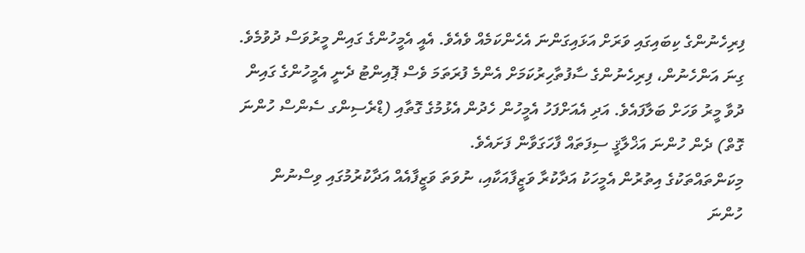ފިރިހެނުންގެ ކިބައިގައި ވަރަށް އަޅައިގަންނަ އެހެންކަމެއް ވެއެވެ. އެއީ އެމީހުންގެ ގައިން މީރުވަސް ދުވުމެވެ. ގިނަ އަންހެނުން، ފިރިހެނުންގެ ސާފުތާހިރުކަމަށް އެންމެ ފުރަތަމަ ވެސް ޕޮއިންޓު ދެނީ އެމީހުންގެ ގައިން ދުވާ މީރު ވަހަށް ބަލާފައެވެ. އަދި އެއަށްފަހު އެމީހުން ހެދުން އެޅުމުގެ ގޮތާއި (ޑްރެސިންގ ސެންސް ހުންނަ ގޮތް) ދެން ހުންނަ އަޚްލާޤީ ސިފަތައް ފާހަގަވާން ފަށައެވެ.
މިކަންތައްތަކުގެ އިތުރުން އެމީހަކު އަދާކުރާ ވަޒީފާއަކާއި، ނުވަތަ ވަޒީފާއެއް އަދާކުރުމުގައި ވިސްނުން ހުންނަ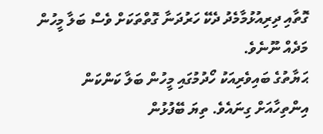ގޮތާއި ދިރިއުޅުމާމެދު ދެކޭ ހަރުދަނާ ގޮތްތަކަށް ވެސް ބަލާ މީހުން މަދެއް ނޫނެވެ.
ޙަޔާތުގެ ބައިވެރިއަކު ހޯދުމުގައި މީހުން ބަލާ ކަންކަން އިންތިހާއަށް ގިނައެވެ. ތިޔަ ބޭފުޅުން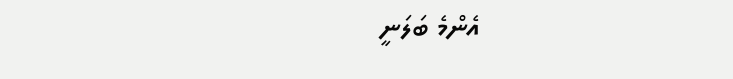އެންމެ ބަލަނީ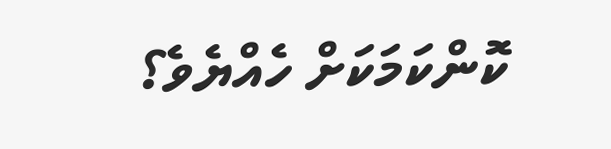ކޮންކަމަކަށް ހެއްޔެވެ؟